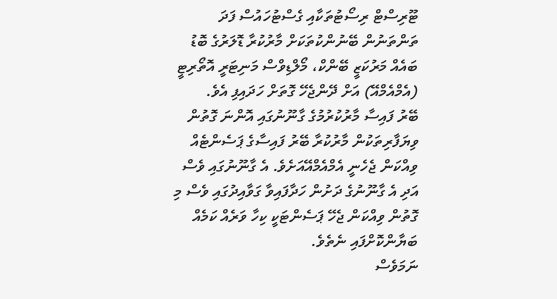ޓޫރިސްޓް ރިސޯޓުތަކާއި ގެސްޓުހައުސް ފަދަ ތަންތަނުން ބޭނުންކުތަކަށް މާރުކުރާ ޑޮލަރުގެ ބޮޑު ބައެއް މަރުކަޒީ ބޭންކް، މޯލްޑިވްސް މަނިޓަރީ އޮތޯރިޓީ (އެމްއެމްއޭ) އަށް ދޭންޖެހޭ ގޮތަށް ހަދައިފި އެވެ.
ބޭރު ފައިސާ މާރުކުރުމުގެ ގާނޫނުގައި އޮންނަ ގޮތުން ވިޔަފާރިތަކުން މާރުކުރާ ބޭރު ފައިސާގެ ޕަސެންޓެއް ވިއްކަން ޖެހެނީ އެމްއެމްއޭއަށެވެ. އެ ގާނޫނުގައި ވެސް އަދި އެ ގާނޫނުގެ ދަށުން ހަދާފައިވާ ގަވާއިދުގައި ވެސް މި ގޮތުން ވިއްކަން ޖެހޭ ޕަސެންޓަކީ ކިހާ ވަރެއް ކަމެއް ބަޔާންކޮށްފައި ނެތެވެ.
ނަމަވެސް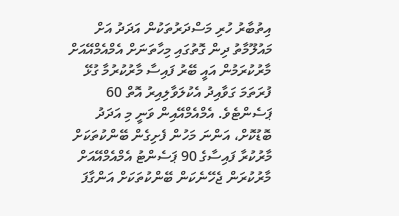އިތުބާރު ހުރި މަސްދަރުތަކުން އަދަދު އަށް މައުލޫމާތު ދިން ގޮތުގައި މިހާތަނަށް އެމްއެމްއޭއަށް މާރުކުރަމުން އައީ ބޭރު ފައިސާ މާރުކުރުމާ ގުޅޭ ފުރަތަމަ ގަވާއިދު އެކުލަވާލިއިރު އޮތް 60 ޕަސެންޓެވެ. އެމްއެމްއޭއިން ވަނީ މި އަދަދު ބޮޑުކޮށް، އަންނަ މަހުން ފެށިގެން ބޭންކުތަކަށް މާރުކުރާ ފައިސާގެ 90 ޕަސެންޓު އެމްއެމްއޭއަށް މާރުކުރަން ޖެހޭނެކަން ބޭންކުތަކަށް އަންގާފަ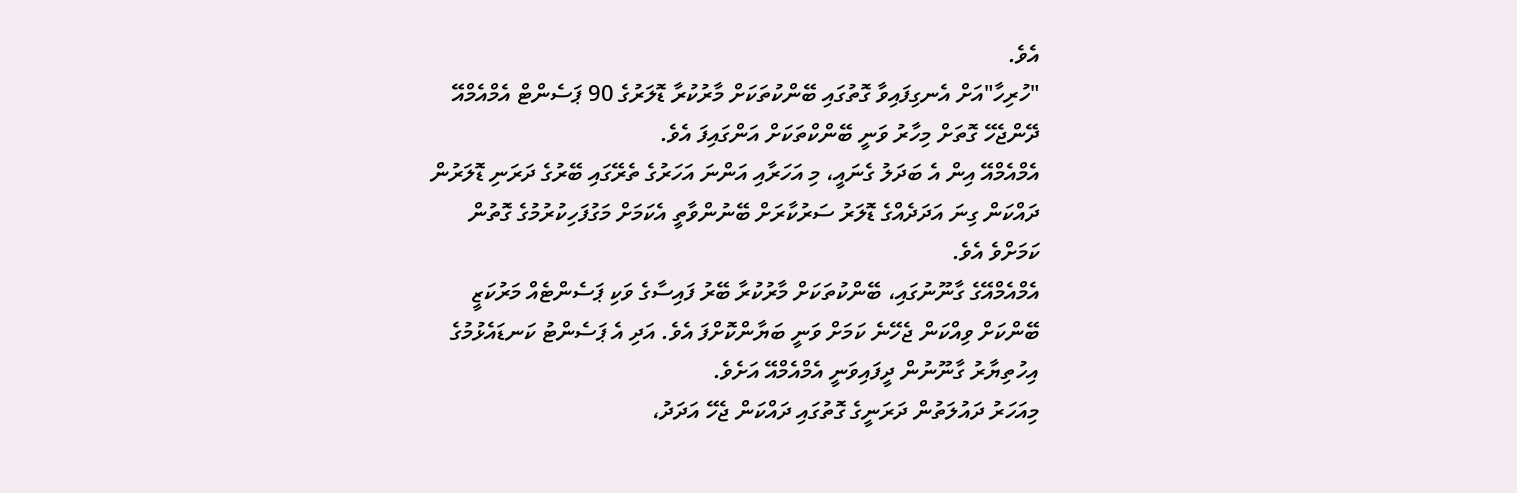އެވެ.
"ހުރިހާ"އަށް އެނގިފައިވާ ގޮތުގައި ބޭންކުތަކަށް މާރުކުރާ ޑޮލަރުގެ 90 ޕަސެންޓް އެމްއެމްއޭ ދޭންޖެހޭ ގޮތަށް މިހާރު ވަނީ ބޭންކްތަކަށް އަންގައިފަ އެވެ.
އެމްއެމްއޭ އިން އެ ބަދަލު ގެނައީ، މި އަހަރާއި އަންނަ އަހަރުގެ ތެރޭގައި ބޭރުގެ ދަރަނި ޑޮލަރުން ދައްކަން ގިނަ އަދަދެއްގެ ޑޮލަރު ސަރުކާރަށް ބޭނުންވާތީ އެކަމަށް މަގުފަހިކުރުމުގެ ގޮތުން ކަމަށްވެ އެވެ.
އެމްއެމްއޭގެ ގާނޫނުގައި، ބޭންކުތަކަށް މާރުކުރާ ބޭރު ފައިސާގެ ވަކި ޕަސެންޓެއް މަރުކަޒީ ބޭންކަށް ވިއްކަން ޖެހޭނެ ކަމަށް ވަނީ ބަޔާންކޮށްފަ އެވެ. އަދި އެ ޕަސެންޓު ކަނޑައެޅުމުގެ އިހުތިޔާރު ގާނޫނުން ދީފައިވަނީ އެމްއެމްއޭ އަށެވެ.
މިއަހަރު ދައުލަތުން ދަރަނީގެ ގޮތުގައި ދައްކަން ޖެހޭ އަދަދު،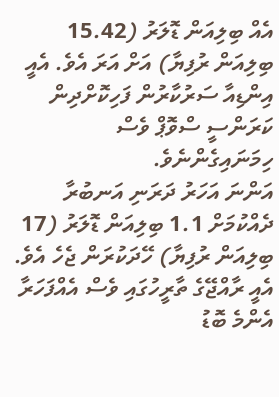އެއް ބިލިއަން ޑޮލަރު (15.42 ބިލިއަން ރުފިޔާ) އަށް އަރަ އެވެ. އެއީ އިންޑިއާ ސަރުކާރުން ފަހިކޮށްދިން ކަރަންސީ ސްވޮޕް ވެސް ހިމަނައިގެންނެވެ.
އަންނަ އަހަރު ދަރަނި އަނބުރާ ދެއްކުމަށް 1.1 ބިލިއަން ޑޮލަރު (17 ބިލިއަން ރުފިޔާ) ހޭދަކުރަން ޖެހެ އެވެ. އެއީ ރާއްޖޭގެ ތާރީހުގައި ވެސް އެއްފަހަރާ އެންމެ ބޮޑު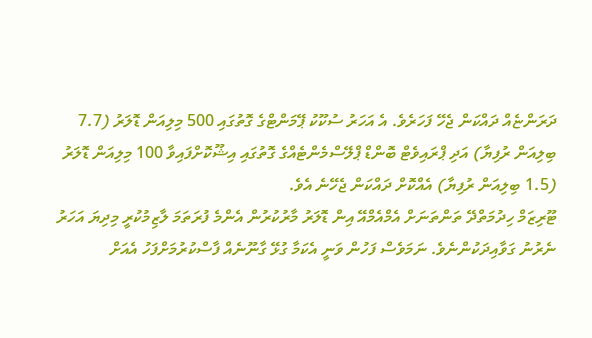ދަރަންޏެއް ދައްކަން ޖެހޭ ފަހަރެވެ. އެ އަހަރު ސުކޫކު ޕޭމަންޓްގެ ގޮތުގައި 500 މިލިއަން ޑޮލަރު (7.7 ބިލިއަން ރުފިޔާ) އަދި ޕްރައިވެޓް ބޮންޑް ޕްލޭސްމެންޓެއްގެ ގޮތުގައި އިޝޫކޮށްފައިވާ 100 މިލިއަން ޑޮލަރު (1.5 ބިލިއަން ރުފިޔާ) އެއްކޮށް ދައްކަން ޖެހޭނެ އެވެ.
ޓޫރިޒަމް ހިދުމަތްދޭ ތަންތަނަށް އެމްއެމްއޭ އިން ޑޮލަރު މާރުކުރުން އެންމެ ފުރަތަމަ ލާޒިމުކުރީ މިދިޔަ އަހަރު ނެރުނު ގަވާއިދަކުންނެވެ. ނަމަވެސް ފަހުން ވަނީ އެކަމާ ގުޅޭ ގާނޫނެއް ފާސްކުރުމަށްފަހު އެއަށް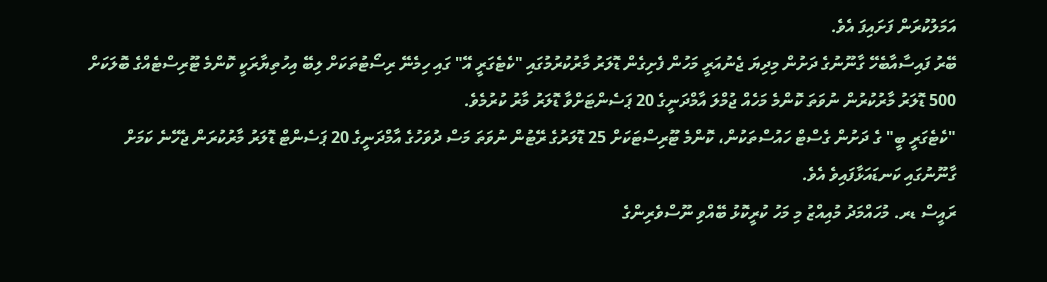އަމަލުކުރަން ފަށައިފަ އެވެ.
ބޭރު ފައިސާއާބެހޭ ގާނޫނުގެ ދަށުން މިދިޔަ ޖެނުއަރީ މަހުން ފެށިގެން ޑޮލަރު މާރުކުރުމުގައި "ކެޓެގަރީ އޭ" ގައި ހިމެނޭ ރިސޯޓުތަކަށް ލިބޭ އިހުތިޔާރަކީ ކޮންމެ ޓޫރިސްޓެއްގެ ބޮލަކަށް 500 ޑޮލަރު މާރުކުރުން ނުވަތަ ކޮންމެ މަހެއް ޖުމްލަ އާމްދަނީގެ 20 ޕަސެންޓަށްވާ ޑޮލަރު މާރު ކުރުމެވެ.
"ކެޓެގަރީ ބީ" ގެ ދަށުން ގެސްޓް ހައުސްތަކުން، ކޮންމެ ޓޫރިސްޓަކަށް 25 ޑޮލަރުގެ ރޭޓުން ނުވަތަ މަސް ދުވަހުގެ އާމްދަނީގެ 20 ޕަސެންޓް ޑޮލަރު މާރުކުރަން ޖެހޭނެ ކަމަށް ގާނޫނުގައި ކަނޑައަޅާފައިވެ އެވެ.
ރައީސް ޑރ. މުހައްމަދު މުއިއްޒު މި މަހު ކުރީކޮޅު ބޭއްވި ނޫސްވެރިންގެ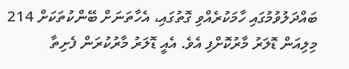ބައްދަލުވުމުގައި ހާމަކުރެއްވި ގޮތުގައި، އެހާތަނަށް ބޭންކުތަކަށް 214 މިލިއަން ޑޮލަރު މާރުކޮށްފި އެވެ. އެއީ ޑޮލަރު މާރުކުރަން ފެށިތާ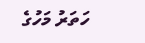ހަތަރު މަހުގެ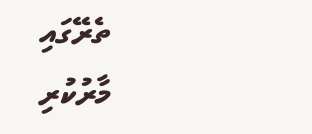ތެރޭގައި މާރުކުރި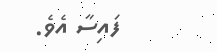ފައިސާ އެވެ.